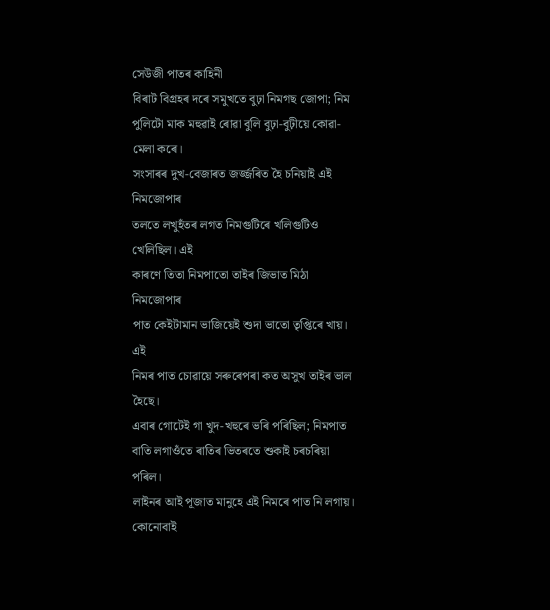সেউজী পাতৰ কাহিনী
বিৰাট বিগ্ৰহৰ দৰে সমুখতে বুঢ়া নিমগছ জোপা; নিম
পুলিটো মাক মহুৱাই ৰোৱা বুলি বুঢ়া-বুঢ়ীয়ে কোৱা-মেলা কৰে।
সংসাৰৰ দুখ-বেজাৰত জৰ্জ্জৰিত হৈ চনিয়াই এই নিমজোপাৰ
তলতে লখুহঁতৰ লগত নিমগুটিৰে খলিগুটিও খেলিছিল। এই
কাৰণে তিতা নিমপাতো তাইৰ জিভাত মিঠা নিমজোপাৰ
পাত কেইটামান ভাজিয়েই শুদা ভাতো তৃপ্তিৰে খায়। এই
নিমৰ পাত চোৱায়ে সৰুৰেপৰা কত অসুখ তাইৰ ভাল হৈছে।
এবাৰ গোটেই গা খুদ-খহুৰে ভৰি পৰিছিল; নিমপাত
বাতি লগাওঁতে ৰাতিৰ ভিতৰতে শুকাই চৰচৰিয়া পৰিল।
লাইনৰ আই পূজাত মানুহে এই নিমৰে পাত নি লগায়।
কোনোবাই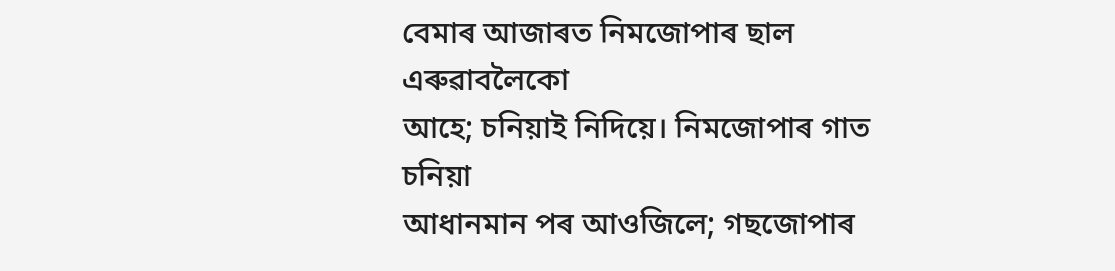বেমাৰ আজাৰত নিমজোপাৰ ছাল এৰুৱাবলৈকো
আহে; চনিয়াই নিদিয়ে। নিমজোপাৰ গাত চনিয়া
আধানমান পৰ আওজিলে; গছজোপাৰ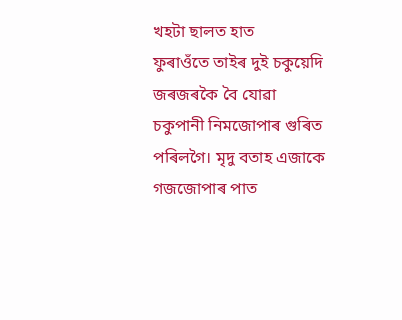খহটা ছালত হাত
ফুৰাওঁতে তাইৰ দুই চকুয়েদি জৰজৰকৈ বৈ যোৱা
চকুপানী নিমজোপাৰ গুৰিত পৰিলগৈ। মৃদু বতাহ এজাকে
গজজোপাৰ পাত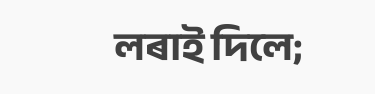লৰাই দিলে;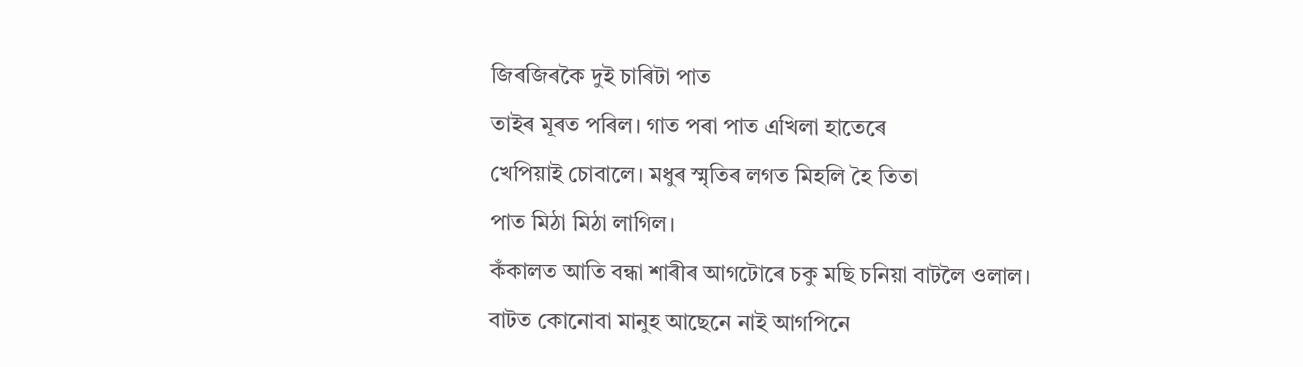জিৰজিৰকৈ দুই চাৰিটা পাত
তাইৰ মূৰত পৰিল। গাত পৰা পাত এখিলা হাতেৰে
খেপিয়াই চোবালে। মধুৰ স্মৃতিৰ লগত মিহলি হৈ তিতা
পাত মিঠা মিঠা লাগিল।
কঁকালত আতি বন্ধা শাৰীৰ আগটোৰে চকু মছি চনিয়া বাটলৈ ওলাল। বাটত কোনোবা মানুহ আছেনে নাই আগপিনে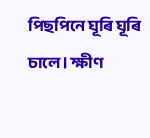পিছপিনে ঘূৰি ঘূৰি চালে। ক্ষীণ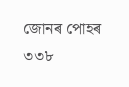জোনৰ পোহৰ
৩৩৮